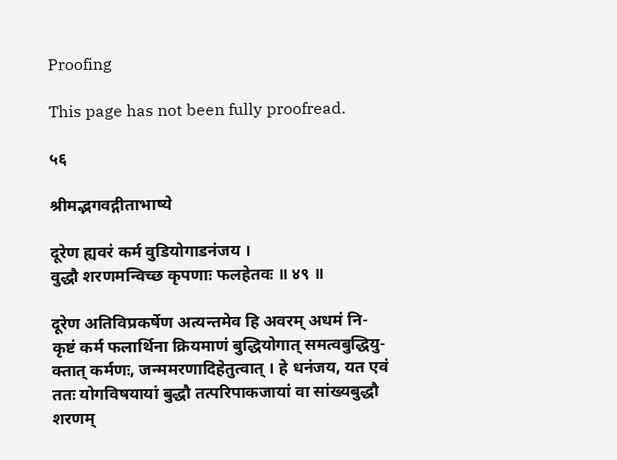Proofing

This page has not been fully proofread.

५६

श्रीमद्भगवद्गीताभाष्ये

दूरेण ह्यवरं कर्म वुडियोगाडनंजय ।
वुद्धौ शरणमन्विच्छ कृपणाः फलहेतवः ॥ ४९ ॥

दूरेण अतिविप्रकर्षेण अत्यन्तमेव हि अवरम् अधमं नि-
कृष्टं कर्म फलार्थिना क्रियमाणं बुद्धियोगात् समत्वबुद्धियु-
क्तात् कर्मणः, जन्ममरणादिहेतुत्वात् । हे धनंजय, यत एवं
ततः योगविषयायां बुद्धौ तत्परिपाकजायां वा सांख्यबुद्धौ
शरणम्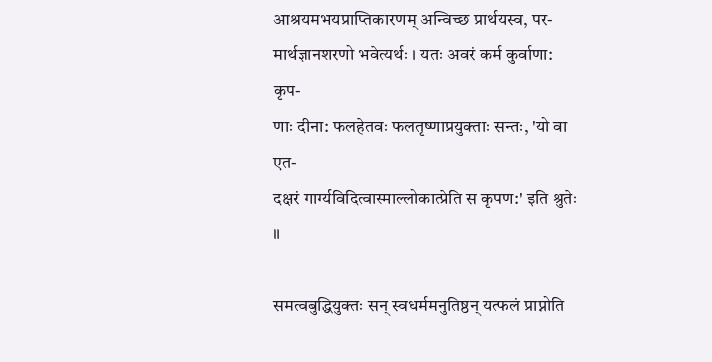आश्रयमभयप्राप्तिकारणम् अन्विच्छ प्रार्थयस्व, पर-
मार्थज्ञानशरणो भवेत्यर्थः । यतः अवरं कर्म कुर्वाणा: कृप-
णाः दीना: फलहेतवः फलतृष्णाप्रयुक्ताः सन्तः, 'यो वा एत-
दक्षरं गार्ग्यविदित्वास्माल्लोकात्प्रेति स कृपण:' इति श्रुतेः ॥

समत्वबुद्धियुक्तः सन् स्वधर्ममनुतिष्ठन् यत्फलं प्राप्नोति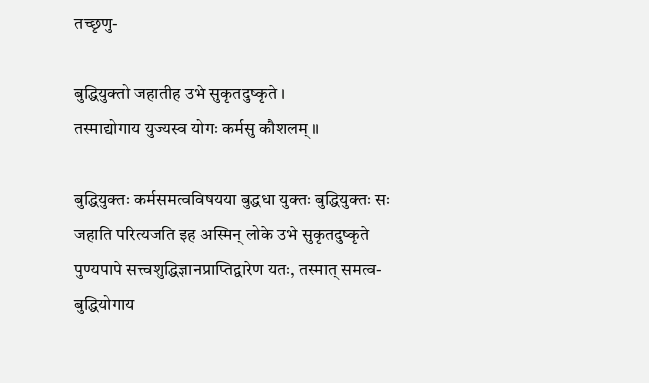तच्छृणु-

बुद्धियुक्तो जहातीह उभे सुकृतदुष्कृते ।
तस्माद्योगाय युज्यस्व योगः कर्मसु कौशलम् ॥

बुद्धियुक्तः कर्मसमत्वविषयया बुद्धधा युक्तः बुद्धियुक्तः सः
जहाति परित्यजति इह अस्मिन् लोके उभे सुकृतदुष्कृते
पुण्यपापे सत्त्वशुद्धिज्ञानप्राप्तिद्वारेण यतः, तस्मात् समत्व-
बुद्धियोगाय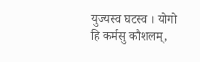युज्यस्व घटस्व । योगो हि कर्मसु कौशलम्,